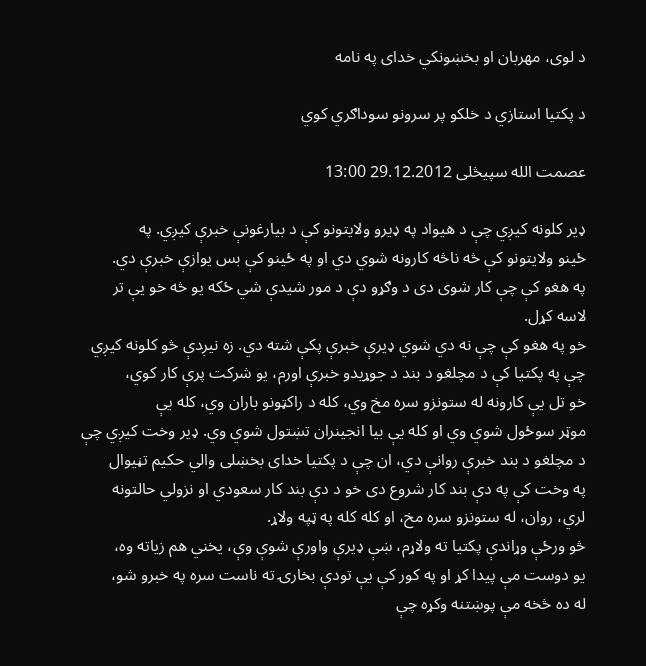د لوی، مهربان او بخښونکي خدای په نامه

د پکتيا استازي د خلکو پر سرونو سوداګري کوي

عصمت الله سپيڅلی 29.12.2012 13:00

ډير کلونه کيږي چې د هيواد په ډيرو ولايتونو کې د بيارغونې خبرې کيږي. په
ځينو ولايتونو کې څه ناڅه کارونه شوي دي او په ځينو کې بس يوازې خبرې دي.
په هغو کې چې کار شوی دی د وګړو دې د مور شيدې شي ځکه يو څه خو يې تر
لاسه کړل.
خو په هغو کې چې نه دي شوي ډيرې خبرې پکې شته دي. زه نيږدې څو کلونه کيږي
چې په پکتيا کې د مچلغو د بند د جوړيدو خبرې اورم، يو شرکت پرې کار کوي،
خو تل يې کارونه له ستونزو سره مخ وي، کله د راکټونو باران وي، کله يې
موټر سوځول شوي وي او کله یې بيا انجينران تښتول شوي وي. ډير وخت کيږي چې
د مچلغو د بند خبرې روانې دي، ان چې د پکتيا خدای بخښلی والي حکيم تڼيوال
په وخت کې په دې بند کار شروع دی خو د دې بند کار سعودي او نزولي حالتونه
لري، روان، له ستونزو سره مخ، او کله کله په ټپه ولاړ.
څو ورځې وړاندې پکتيا ته ولاړم، ښې ډيرې واورې شوې وې، يخني هم زياته وه،
يو دوست مې پيدا کړ او په کور کې يې تودې بخارۍ ته ناست سره په خبرو شو،
له ده څخه مې پوښتنه وکړه چې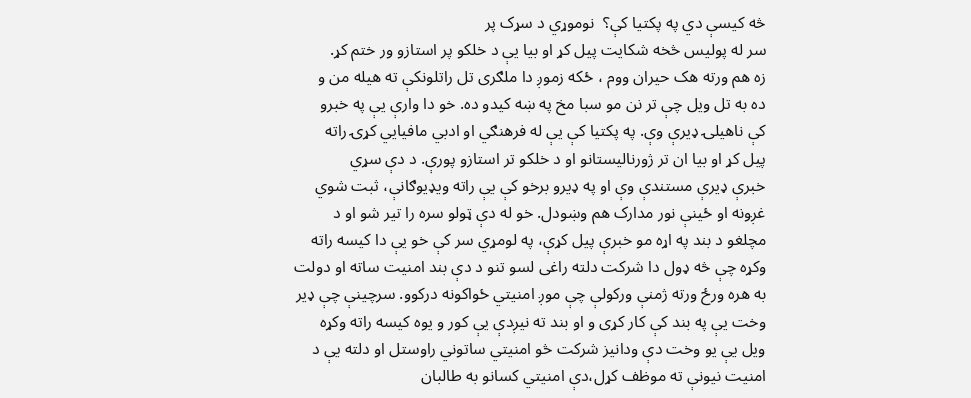څه کيسې دي په پکتيا کې؟  نوموړي د سړک پر
سر له پوليس څخه شکايت پيل کړ او بيا يې د خلکو پر استازو ور ختم کړ.
زه هم ورته هک حيران ووم ، ځکه زموږ دا ملګری تل راتلونکې ته هيله من و
ده به تل ويل چې تر نن مو سبا مخ په ښه کيدو ده. خو دا وارې يې په خبرو
کې ناهيلۍ ډيرې وې. په پکتيا کې يې له فرهنګي او ادبي مافيايي کړۍ راته
پيل کړ او بيا ان تر ژورناليستانو او د خلکو تر استازو پورې. د دې سړي
خبرې ډيرې مستندې وې او په ډيرو برخو کې يې راته ويډيوګانې، ثبت شوي
غږونه او ځينې نور مدارک هم وښودل. خو له دې ټولو سره را تير شو او د
مچلغو د بند په اړه مو خبرې پيل کړې، په لومړي سر کې خو يې دا کيسه راته
وکړه چې څه ډول دا شرکت دلته راغی لسو تنو د دې بند امنيت ساته او دولت
به هره ورځ ورته ژمنې ورکولې چې موږ امنيتي ځواکونه درکوو. سرچينې چې ډير
وخت يې په بند کې کار کړی و او بند ته نيږدې يې کور و يوه کيسه راته وکړه
ويل يې يو وخت دې ودانيز شرکت څو امنيتي ساتوني راوستل او دلته يې د
امنيت نيونې ته موظف کړل،دې امنيتي کسانو به طالبان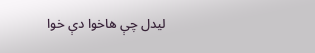ليدل چې هاخوا دې خوا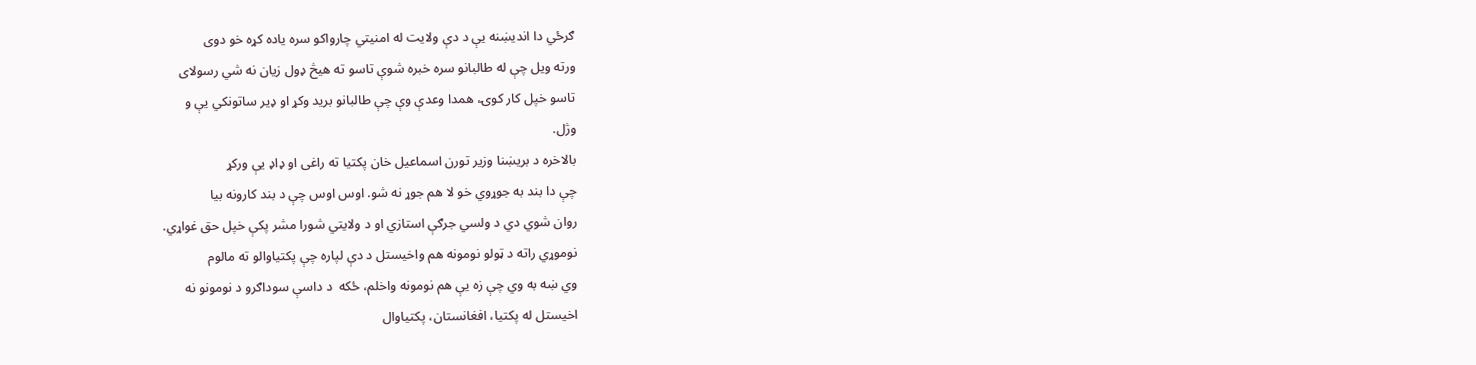ګرځي دا انديښنه يې د دې ولايت له امنيتي چارواکو سره ياده کړه خو دوی
ورته ويل چې له طالبانو سره خبره شوې تاسو ته هيڅ ډول زيان نه شي رسولای
تاسو خپل کار کوۍ، همدا وعدې وې چې طالبانو بريد وکړ او ډير ساتونکي يې و
وژل.
بالاخره د بريښنا وزير تورن اسماعيل خان پکتيا ته راغی او ډاډ يې ورکړ
چې دا بند به جوړوي خو لا هم جوړ نه شو. اوس اوس چې د بند کارونه بيا
روان شوي دي د ولسي جرګې استازي او د ولايتي شورا مشر پکې خپل حق غواړي.
نوموړي راته د ټولو نومونه هم واخيستل د دې لپاره چې پکتياوالو ته مالوم
وي ښه به وي چې زه يې هم نومونه واخلم، ځکه  د داسې سوداګرو د نومونو نه
اخيستل له پکتيا، افغانستان، پکتياوال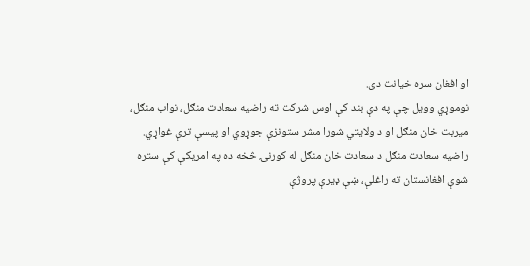او افغان سره خيانت دی.
نوموړي وويل چې په دې بند کې اوس شرکت ته راضيه سعادت منګل، نواب منګل،
ميربت خان منګل او د ولايتي شورا مشر ستونزې جوړوي او پيسې ترې غواړي.
راضيه سعادت منګل د سعادت خان منګل له کورنۍ څخه ده په امريکې کې ستره
شوې افغانستان ته راغلې، ښې ډيرې پروژې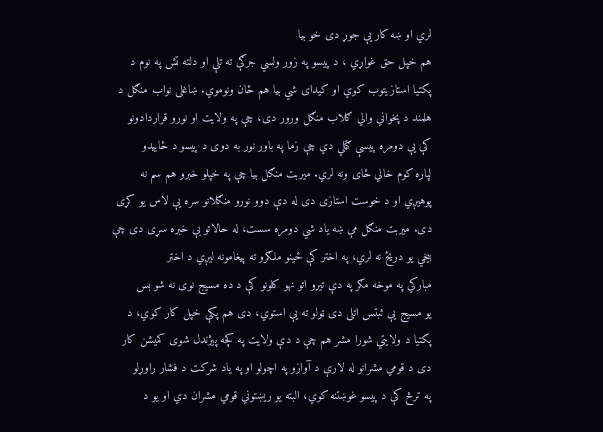لري او ښه کار يې جوړ دی خو بيا
هم خپل حق غواړي ، د پيسو په زور ولسي جرګې ته تلې او دلته تش په نوم د
پکتيا استازيتوب کوي او کيدای شي بيا هم ځان ونوموي. ښاغلی نواب منګل د
هلمند د پخواني والي ګلاب منګل ورور دی، چې په ولايت او نورو قراردادونو
کې يې دومره پيسې ګټلي دي چې زما په باور نور به دوی د پيسو د ځاييدو
لپاره کوم خالي ځای ونه لري. ميربت منګل بيا چې په خپلو خبرو هم سم نه
پوهيږي او د خوست استازی دی له دې دوو نورو منګلانو سره يې لاس يو کړی
دی. ميربت منګل مې ښه ياد شي دومره سست، له حالاتو بې خبره سړی دی چې
بيخي يو دريځ نه لري، په اختر کې ځينو ملګرو ته پيغامونه ليږي د اختر
مبارکي په موخه مګر په دې تيرو اتو نهو کلونو کې د ده مسيج نوی نه شو بس
يو مسيج یې ثبتس اتلی دی ټولو ته يې استوي، دی هم پکې خپل کار کوي، د
پکتيا د ولايتي شورا مشر هم چې د دې ولايت په کچه پيژندل شوی کميشن کار
دی د قومي مشرانو له لارې د آوازو په اچولو او په ياد شرکت د فشار راوړلو
په ترڅ کې د پيسو غوښتنه کوي، البته يو ريښتوني قومي مشران دي او يو د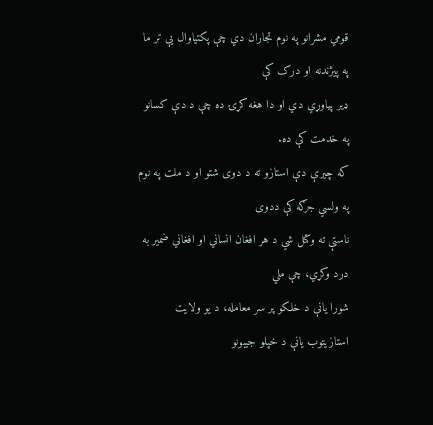قومي مشرانو په نوم تجاران دي چې پکتياوال يې تر ما په پيژندنه او درک کې
ډير پياوړي دي او دا هغه کړۍ ده چې د دې کسانو په خدمت کې ده.
که چيرې دې استازو ته د دوی شتو او د ملت په نوم په ولسي جرګه کې ددوی
ناستې ته وکتل شي د هر افغان انساني او افغاني ضمير به درد وکړي، چې ملي
شورا يانې د خلکو پر سر معامله، د يو ولايت استازيتوب يانې د خپلو جيبونو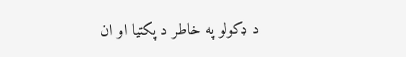د ډکولو په خاطر د پکتيا او ان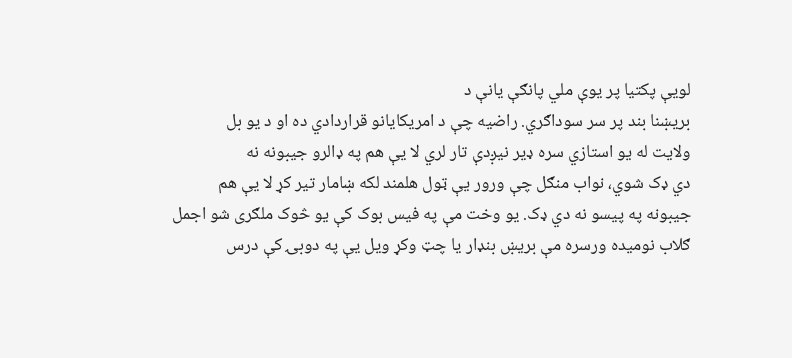لويې پکتيا پر يوې ملي پانګې يانې د
بريښنا بند پر سر سوداګري. راضيه چې د امريکايانو قراردادي ده او د يو بل
ولايت له يو استازي سره ډير نيږدې تار لري لا يې هم په ډالرو جيبونه نه
دي ډک شوي، نواب منګل چې ورور يې ټول هلمند لکه ښامار تير کړ لا يې هم
جيبونه په پيسو نه دي ډک. يو وخت مې په فيس بوک کې يو څوک ملګری شو اجمل
ګلاب نوميده ورسره مې بريښ بنډار يا چټ وکړ ويل يې په دوبۍ کې درس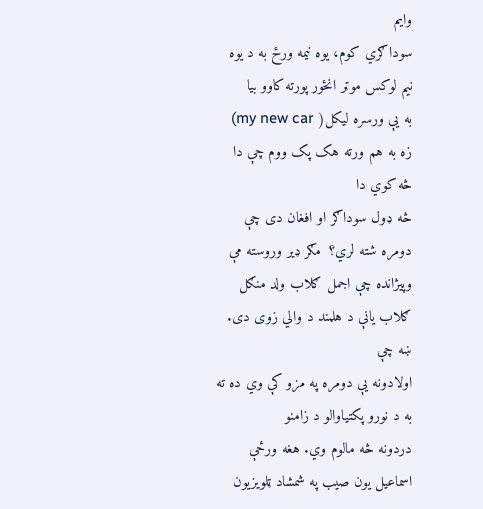وايم
سوداګري کوم، يوه نيمه ورځ به د يوه نيم لوکس موټر انځور پورته کاوو بيا
به يې ورسره ليکل( my new car) زه به هم ورته هک پک ووم چې دا څه کوي دا
څه ډول سوداګر او افغان دی چې دومره شته لري؟  مګر ډير وروسته مې
وپيژانده چې اجمل ګلاب ولد منګل ګلاب يانې د هلمند د والي زوی دی. ښه چې
اولادونه يې دومره په مزو کې وي ده ته به د نورو پکتياوالو د زامنو
دردونه څه مالوم وي. هغه ورځې اسماعيل يون صيب په شمشاد ټلويزيون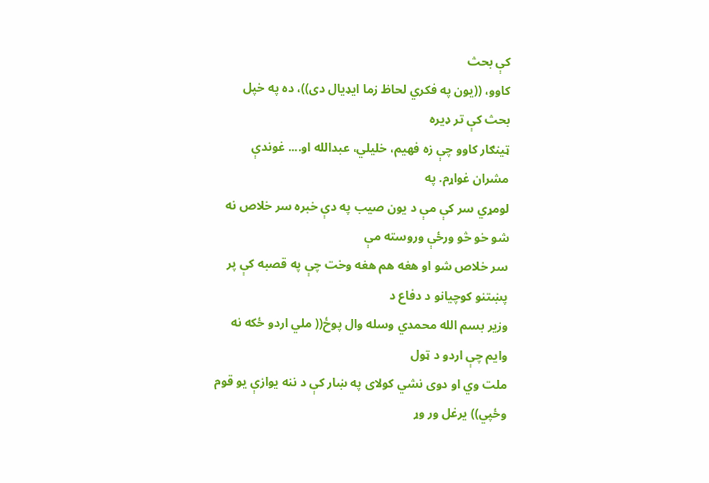کې بحث
کاوو، ((يون په فکري لحاظ زما ايډيال دی))، ده په خپل بحث کې تر ډيره
ټينګار کاوو چې زه فهيم، خليلي، عبدالله او.... غوندې مشران غواړم. په
لومړي سر کې مې د يون صيب په دې خبره سر خلاص نه شو خو څو ورځې وروسته مې
سر خلاص شو او هغه هم هغه وخت چې په قصبه کې پر پښتنو کوچيانو د دفاع د
وزير بسم الله محمدي وسله وال پوځ(( ملي اردو ځکه نه وايم چې اردو د ټول
ملت وي او دوی نشي کولای په ښار کې د ننه يوازې يو قوم وځپي)) يرغل ور وړ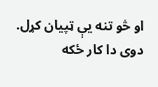او څو تنه يې ټپیان کړل. دوی دا کار ځکه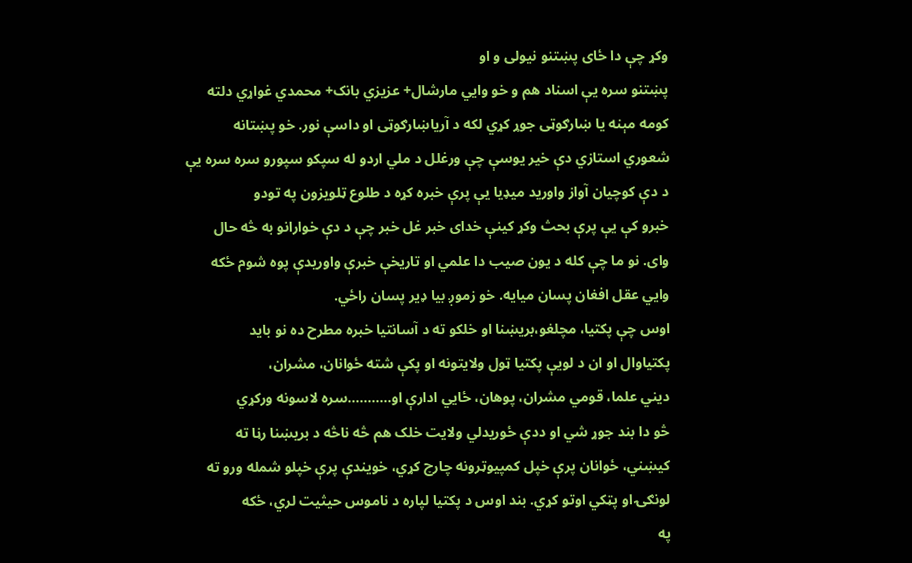وکړ چې دا ځای پښتنو نيولی و او
پښتنو سره يې اسناد هم و خو وايي مارشال+ عزيزي بانک+ محمدي غواړي دلته
کومه مېنه يا ښارګوټی جوړ کړي لکه د آرياښارګوټی او داسې نور. خو پښتانه
شعوري استازي دې خير يوسې چې ورغلل د ملي اردو له سپکو سپورو سره سره يې
د دې کوچيان آواز واوريد ميډيا يې پرې خبره کړه د طلوع ټلويزون په تودو
خبرو کې يې پرې بحث وکړ کينې خدای خبر غل خبر چې د دې خوارانو به څه حال
وای. نو ما چې کله د يون صيب دا علمي او تاريخې خبرې واوريدې پوه شوم ځکه
وايي عقل افغان پسان ميايه. خو زموږ بيا ډير پسان راځي.
اوس چې پکتيا، مچلغو،بريښنا او خلکو ته د آسانتيا خبره مطرح ده نو بايد
پکتياوال او ان د لويې پکتيا ټول ولايتونه او پکې شته ځوانان، مشران،
ديني علما، قومي مشران، پوهان، ځايي ادارې او...........سره لاسونه ورکړي
څو دا بند جوړ شي او ددې ځوريدلي ولايت خلک هم څه ناڅه د بريښنا رڼا ته
کيښني، ځوانان پرې خپل کمپيوټرونه چارچ کړي، خويندې پرې خپلو شمله ورو ته
لونګۍ او پټکي اوتو کړي. بند اوس د پکتيا لپاره د ناموس حيثيت لري، ځکه
په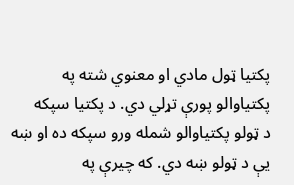پکتيا ټول مادي او معنوي شته په پکتياوالو پورې تړلي دي. د پکتيا سپکه
د ټولو پکتياوالو شمله ورو سپکه ده او ښه يې د ټولو ښه دي. که چيرې په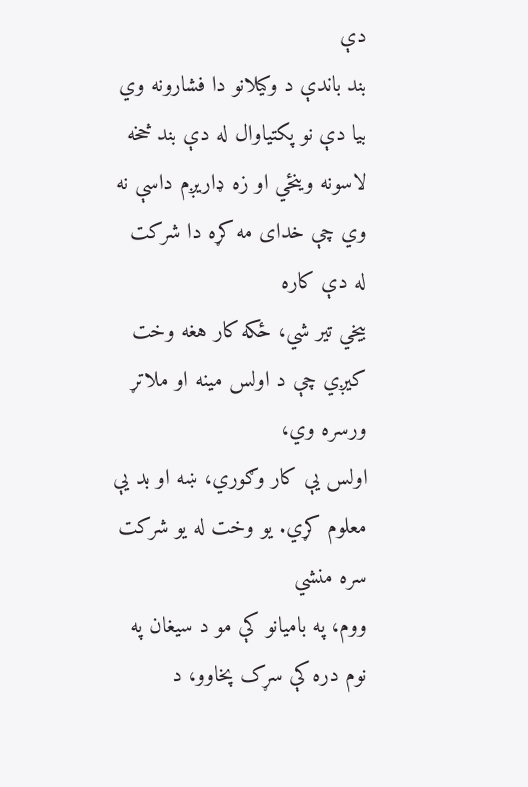دې
بند باندې د وکيلانو دا فشارونه وي بيا دې نو پکتياوال له دې بند څخه
لاسونه وينځي او زه ډاريږم داسې نه وي چې خدای مه کړه دا شرکت له دې کاره
بيخي تير شي، ځکه کار هغه وخت کيږي چې د اولس مينه او ملاتړ ورسره وي،
اولس يې کار وګوري، ښه او بد يې معلوم کړي. يو وخت له يو شرکت سره منشي
ووم، په باميانو کې مو د سيغان په نوم دره کې سړک پخاوو، د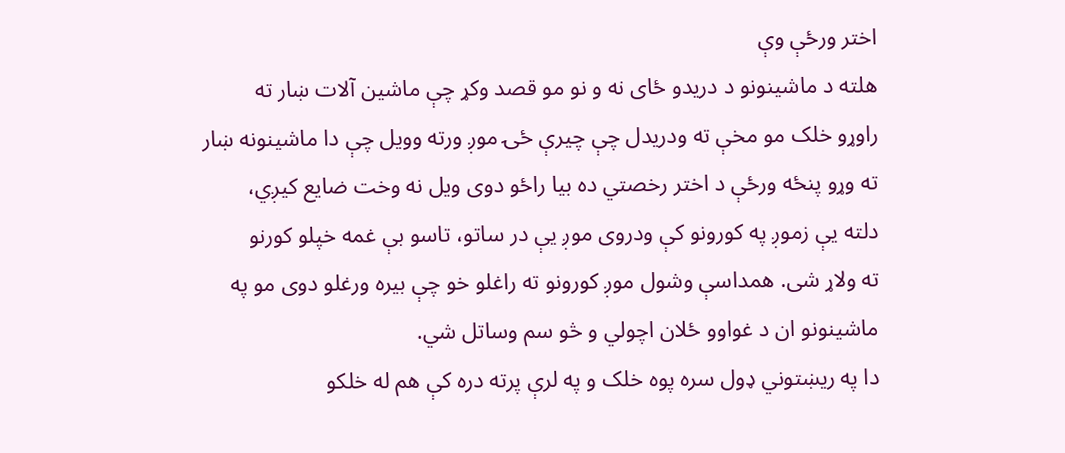اختر ورځې وې
هلته د ماشينونو د دريدو ځای نه و نو مو قصد وکړ چې ماشين آلات ښار ته
راوړو خلک مو مخې ته ودريدل چې چيرې ځۍ موږ ورته وويل چې دا ماشينونه ښار
ته وړو پنځه ورځې د اختر رخصتي ده بيا راځو دوی ويل نه وخت ضايع کيږي،
دلته يې زموږ په کورونو کې ودروی موږ يې در ساتو، تاسو بې غمه خپلو کورنو
ته ولاړ شی. همداسې وشول موږ کورونو ته راغلو خو چې بيره ورغلو دوی مو په
ماشينونو ان د غواوو ځلان اچولي و څو سم وساتل شي.
دا په ريښتوني ډول سره پوه خلک و په لرې پرته دره کې هم له خلکو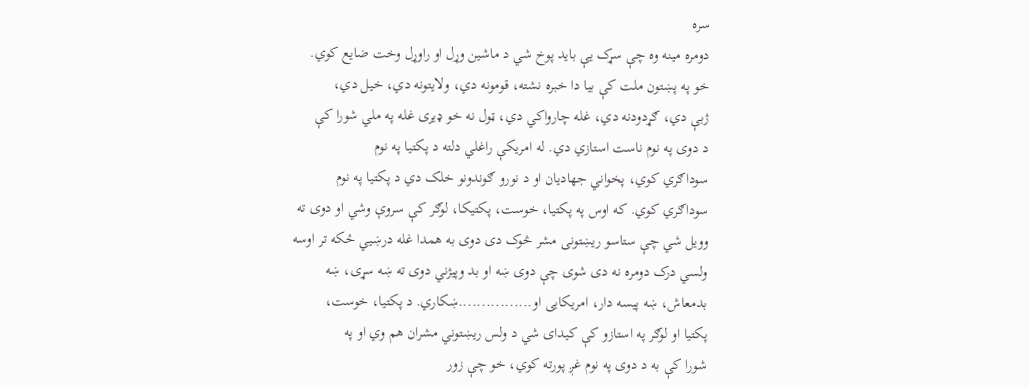سره
دومره مينه وه چې سړک يې بايد پوخ شي د ماشين وړل او راوړل وخت ضايع کوي.
خو په پښتون ملت کې بيا دا خبره نشته، قومونه دي، ولايتونه دي، خيل دي،
ژبې دي، ګړدودنه دي، غله چارواکي دي، ټول نه خو ډيری غله په ملي شورا کې
د دوی په نوم ناست استازي دي. له امريکې راغلي دلته د پکتيا په نوم
سوداګري کوي، پخواني جهاديان او د نورو ګوندونو خلک دي د پکتيا په نوم
سوداګري کوي. که اوس په پکتيا، خوست، پکتيکا، لوګر کې سروې وشي او دوی ته
وويل شي چې ستاسو ريښتونی مشر څوک دی دوی به همدا غله درښيي ځکه تر اوسه
ولسي درک دومره نه دی شوی چې دوی ښه او بد وپيژني دوی ته ښه سړی، ښه
بدمعاش، ښه پيسه دار، امريکایی او................ښکاري. د پکتيا، خوست،
پکتيا او لوګر په استازو کې کيدای شي د ولس ريښتوني مشران هم وي او په
شورا کې به د دوی په نوم غږ پورته کوي، خو چې زور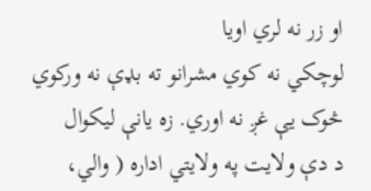او زر نه لري اويا
لوچکي نه کوي مشرانو ته بډې نه ورکوي څوک يې غږ نه اوري. زه يانې ليکوال
د دې ولايت په ولايتي اداره ( والي،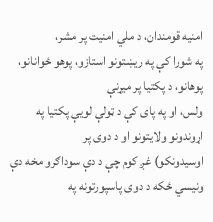امنيه قومندان، د ملي امنيت پر مشر،
په شورا کې په ريښتونو استازو، پوهو ځوانانو، پوهانو، د پکتيا پر ميړنې
ولس، او په پای کې د ټولې لويې پکتيا په اړوندونو ولايتونو او د دوی پر
اوسيدونکو) غږ کوم چې د دې سوداګرو مخه دې ونيسي ځکه د دوی پاسپورتونه په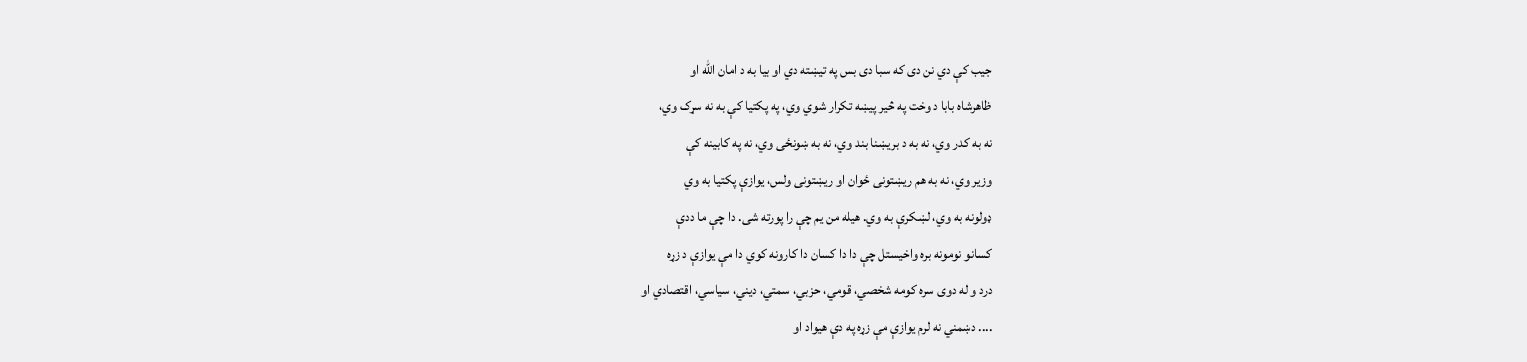جيب کې دي نن دی که سبا دی بس په تيښته دي او بيا به د امان الله او
ظاهرشاه بابا د وخت په څير پيښه تکرار شوي وي، په پکتيا کې به نه سړک وي،
نه به کدر وي، نه به د بريښنا بند وي، نه به ښونځی وي، نه په کابينه کې
وزير وي، نه به هم ريښتونی ځوان او ريښتونی ولس، يوازې پکتيا به وي
ډولونه به وي، لښکرې به وي. هيله من يم چې را پورته شی. دا چې ما ددې
کسانو نومونه بره واخيستل چې دا دا کسان دا کارونه کوي دا مې يوازې د زړه
درد و له دوی سره کومه شخصي، قومي، حزبي، سمتي، ديني، سياسي، اقتصادي او
.... دښمني نه لرم يوازې مې زړه په دې هيواد او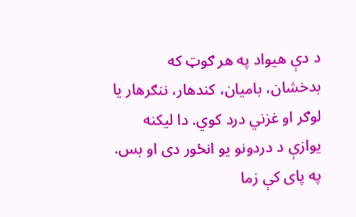د دې هيواد په هر ګوټ که
بدخشان، باميان، کندهار، ننګرهار يا لوګر او غزني درد کوي. دا ليکنه
يوازې د دردونو يو انځور دی او بس.
په پای کې زما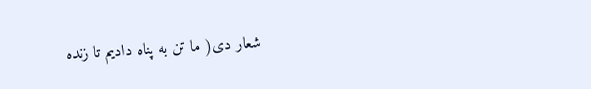شعار دی( ما تن به پناه داديم تا زنده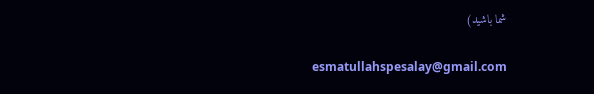شما باشيد)

esmatullahspesalay@gmail.com